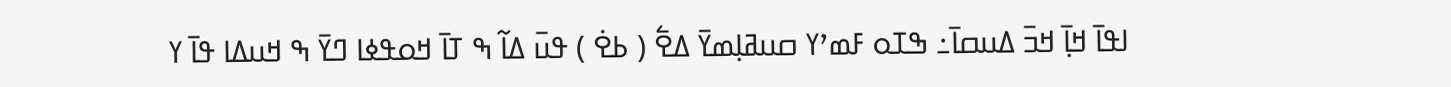ߊߟߊ߫ ߞߊ߲߫ ߞߏ߫ ߡߎߛߊ߫߸ ߒߠߋ ߓߘߴߌ ߛߎߥߊ߲ߘߌ߫ ߡߐ߱ ( ߕߐ߭ ) ߟߎ߫ ߡߊ߬ ߒ ߠߊ߫ ߞߋߟߦߊ ߣߌ߫ ߒ ߞߎߡߊ ߟߊ߫ ߌ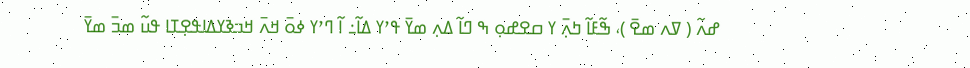ߝߍ߬ ( ߜߍ ߘߐ߫ )، ߒ߬ߓߊ߬ ߤߍ߲߫ ߌ ߛߐߝߋ߲ ߒ ߣߊ߬ ߡߍ߲ ߘߌ߫ ߟߴߌ ߡߊ߬߸ ߊ߬ ߣߴߌ ߦߋ߫ ߞߍ߫ ߞߏߢߌߡߊߟߐ߲ߠߊ ߟߎ߬ ߘߏ߫ ߘߌ߫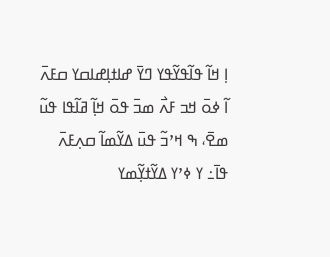ߊ߲ ߞߊ߬ ߟߊ߬ߟߌ߬ߟߌ ߣߌ߫ ߝߊߙߊ߲ߝߊߛߌ ߛߓߍ߫ ߊ߬ ߦߋ߫ ߞߏ ߓߍ߯ ߘߏ߫ ߟߋ߫ ߞߊ߲߬ ߥߊ߬ߟߊ ߟߎ߬ ߘߐ߫، ߒ ߞߴߏ߬ ߟߎ߫ ߡߌ߬ߘߊ߬ ߛߍ߲ߓߍ߫ ߟߊ߫߸ ߌ ߦߴߌ ߡߌ߬ߙߌ߲߬ߘߌ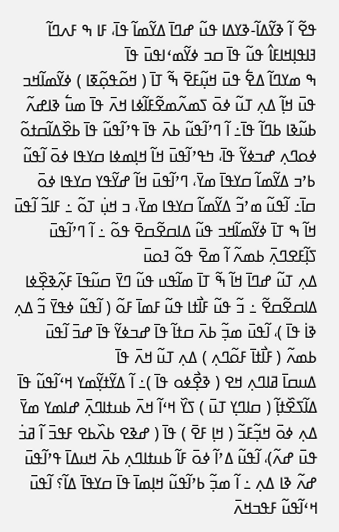ߟߐ߬ ߊ߬ ߢߌ߬ߡߊ߬-ߢߌߡߊ ߟߎ߬ ߝߣߊ߫ ߡߌ߬ߘߊ߬ ߟߊ߫، ߓߊ ߒ ߓߍߣߊ߬ ߔߊߟߊ߲ߞߊߓߊ߮ ߟߎ߬ ߟߊ߫ ߛߏ ߦߌ߬ߘߵߊߟߎ߫ ߟߊ߫
ߒ ߘߌߣߊ߬ ߡߐ߱ ߟߎ߫ ߞߎ߲߬ߓߐ߫ ߒ߬ ߠߊ߫ ( ߞߋ߬ߟߋ߲߬ߧߊ ) ߦߌ߬ߘߊ߬ߞߏ ߟߎ߫ ߞߊ߲߬ ߡߍ߲ ߠߎ߬ ߦߋ߫ ߖߘߍ߬ߘߐ߬ߓߊ߬ߦߊ ߞߍ߫ ߟߊ߫ ߘߎ߱ ߢߊߝߍ߬ ߕߎ߬ߢߊ ߕߣߊ߬ ߟߊ߫߸ ߊ߬ ߣߴߊ߬ߟߎ߬ ߕߍ߫ ߟߊ߫ ߟߴߊ߬ߟߎ߬ ߟߊ߫ ߕߐ߰ߡߊ߬ߛߙߋ߬ ߦߋߣߍ߲ ߝߏߦߌ߬ ߟߊ߫، ߤߟߴߊ߬ߟߎ߫ ߞߊ߬ ߞߊ߲ߘߦߊ ߛߌߟߊ ߦߋ߫ ߊ߬ߟߎ߬ ߕߴߏ ߡߌ߬ߘߊ߬ ߛߌߟߊ߫ ߘߌ߫، ߣߴߊ߬ߟߎ߫ ߞߊ߬ ߝߌ߬ߟߌ ߛߌߟߊ ߦߋ߫ ߛߊ߫߸ ߊ߬ߟߎ߬ ߘߴߏ߬ ߡߌ߬ߘߊ߬ ߛߌߟߊ ߘߌ߫، ߏ ߞߎ߲߭ ߠߋ߬ ߸ ߓߊߏ߬ ߊ߬ߟߎ߫ ߞߊ߬ ߒ ߠߊ߫ ߦߌ߬ߘߊ߬ߞߏ ߟߎ߬ ߡߊߛߐ߬ߛߐ߫ ߟߋ߬ ߸ ߊ߬ ߣߴߊ߬ߟߎ߫ ߖߊ߲߬ߓߐߣߍ߲߫ ߕߘߍ߬ ߊ߬ ߘߐ߫ ߟߋ߬ ߔߋߎ߫
ߡߍ߲ ߠߎ߬ ߝߣߊ߫ ߞߊ߬ ߒ߬ ߠߊ߫ ߘߊ߬ߟߎ ߟߎ߬ ߣߌ߫ ߛߎ߬ߟߊ߫ ߓߍ߲߬ߢߐ߲߰ߦߊ ߡߊߛߐ߬ߛߐ߬ ߸ ߏ߬ ߟߎ߬ ߓߊ߯ߙߊ ߟߎ߬ ߓߘߊ߫ ߓߋ߬ ( ߊ߬ߟߎ߬ ߦߟߌ߫ ߏ߬ ߡߍ߲ ߢߊ߭ ߟߊ߫ )، ߊ߬ߟߎ߫ ߘߏ߲߬ ߕߍ߫ ߛߙߊ߬ ߟߊ߫ ߝߏߦߌ߬ ߟߊ߫ ߝߏ߫ ߊ߬ߟߎ߫ ߕߘߍ߬ ( ߓߊ߯ߙߊ߫ ߓߋ߬ߣߍ߲ ) ߡߍ߲ ߠߎ߬ ߞߍ߫ ߟߊ߫
ߡߎߛߊ߫ ߥߊߣߍ߲ ߞߐ ( ߢߐ߲߯ߦߋ ߟߊ߫ )߸ ߊ߬ ߡߌ߬ߙߌ߲߬ߘߌ ߞߵߊ߬ߟߎ߬ ߟߊ߫ ߡߊ߬ߖߐ߰ߙߊ߲߬ ( ߛߊߣߌ߲ ߠߎ߫ ) ߖߌ߰ ߞߵߊ߬ ߞߍ߫ ߕߎߙߊߣߍ߲߫ ߝߊߘߌ ߘߌ߫ ߡߍ߲ ߦߋ߫ ߞߏ߲߬ߓߏ߬ ( ߞߊ߲ ߓߐ߫ ) ߟߊ߫ ( ߝߢߐ ߕߍ߰ߕߐ ߓߟߏ߫ ߊ߬ ߥߏ߭ ߟߎ߫ ߝߍ߬)، ߊ߬ߟߎ߬ ߡߴߊ߬ ߦߋ߫ ߓߊ߬ ߕߎߙߊߣߍ߲ ߕߍ߫ ߞߎߡߊ߫ ߟߴߊ߬ߟߎ߫ ߝߍ߬ ߢߊ ߡߍ߲ ߸ ߊ߬ ߘߏ߲߬ ߕߴߊ߬ߟߎ߬ ߞߊ߲ߘߊ߫ ߟߊ߫ ߛߌߟߊ߫ ߡߊ߬؟ ߊ߬ߟߎ߫ ߞߵߊ߬ߟߎ߬ ߓߟߏߞߍ߫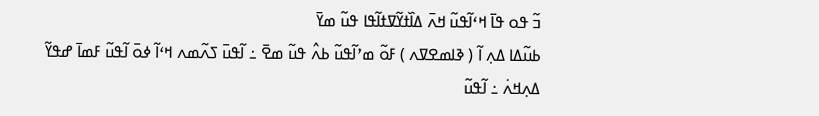ߏ߬ ߟߋ ߟߊ߫ ߞߵߊ߬ߟߎ߬ ߞߍ߫ ߡߊ߰ߙߌ߬ߜߙߊ߬ߟߊ ߟߎ߬ ߘߌ߫
ߕߎ߬ߡߊ ߡߍ߲ ߊ߬ ( ߢߊߘߐߜߍ ) ߓߋ߬ ߘߴߊ߬ߟߎ߬ ߕߍ߮ ߟߎ߬ ߘߐ߫ ߸ ߊ߬ߟߎ߫ ߖߍ߬ߘߍ ߞߵߊ߬ ߦߋ߫ ߊ߬ߟߎ߬ ߓߘߊ߫ ߝߟߌ߬ ߡߍ߲ߞߍ߭ ߸ ߊ߬ߟߎ߬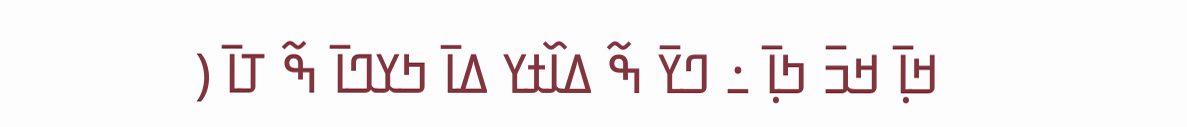ߞߊ߲߫ ߞߏ߫ ߤߊ߲߫ ߸ ߣߌ߫ ߒ߬ ߡߊ߰ߙߌ ߡߊ߫ ߤߌߣߊ߫ ߒ߬ ߠߊ߫ (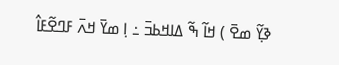ߢߌ߲߬ ߘߐ߫ ) ߞߊ߬ ߒ߬ ߡߊߞߕߏ߫ ߸ ߊ߲ ߘߌ߫ ߞߍ߫ ߓߣߐ߬ߓߊ߮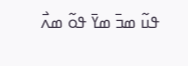ߟߎ߬ ߘߏ߫ ߘߌ߫ ߟߋ߬ ߘߍ߯